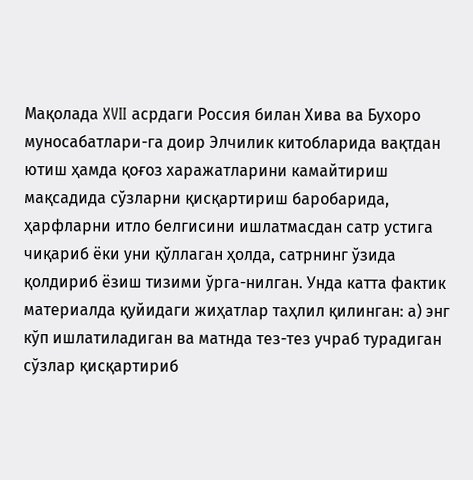Мақолада XVII асрдаги Россия билан Хива ва Бухоро муносабатлари-га доир Элчилик китобларида вақтдан ютиш ҳамда қоғоз харажатларини камайтириш мақсадида сўзларни қисқартириш баробарида, ҳарфларни итло белгисини ишлатмасдан сатр устига чиқариб ёки уни қўллаган ҳолда, сатрнинг ўзида қолдириб ёзиш тизими ўрга-нилган. Унда катта фактик материалда қуйидаги жиҳатлар таҳлил қилинган: а) энг кўп ишлатиладиган ва матнда тез-тез учраб турадиган сўзлар қисқартириб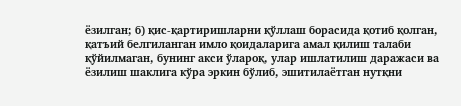ёзилган; б) қис-қартиришларни қўллаш борасида қотиб қолган, қатъий белгиланган имло қоидаларига амал қилиш талаби қўйилмаган, бунинг акси ўлароқ, улар ишлатилиш даражаси ва ёзилиш шаклига кўра эркин бўлиб, эшитилаётган нутқни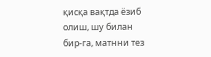қисқа вақтда ёзиб олиш, шу билан бир-га, матнни тез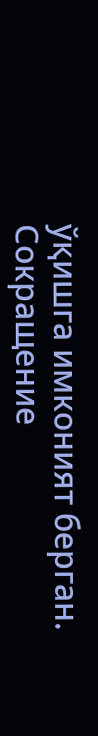ўқишга имконият берган.
Сокращение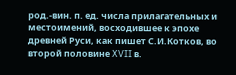род.-вин. п. ед. числа прилагательных и местоимений, восходившее к эпохе древней Руси, как пишет С.И.Котков, во второй половине XVII в.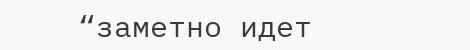“заметно идет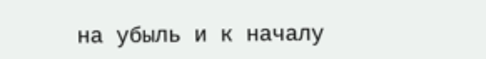на убыль и к началу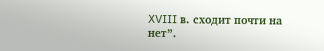XVIII в. сходит почти на нет”.